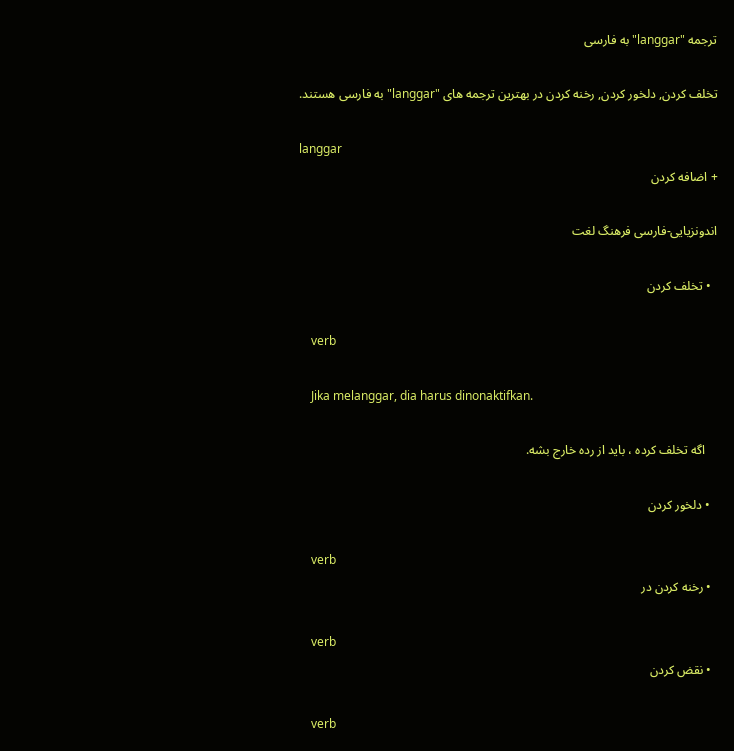ترجمه "langgar" به فارسی

تخلف کردن, دلخور کردن, رخنه کردن در بهترین ترجمه های "langgar" به فارسی هستند.

langgar
+ اضافه کردن

اندونزیایی-فارسی فرهنگ لغت

  • تخلف کردن

    verb

    Jika melanggar, dia harus dinonaktifkan.

    اگه تخلف کرده ، بايد از رده خارج بشه.

  • دلخور کردن

    verb
  • رخنه کردن در

    verb
  • نقض کردن

    verb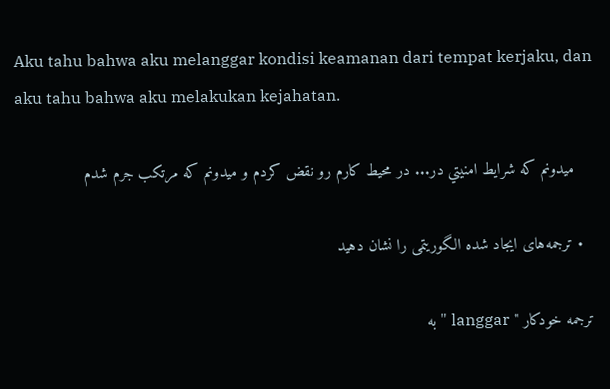Aku tahu bahwa aku melanggar kondisi keamanan dari tempat kerjaku, dan aku tahu bahwa aku melakukan kejahatan.

    ميدونم که شرايط امنيتي در... در محيط کارم رو نقض کردم و ميدونم که مرتکب جرم شدم

  • ترجمه‌های ایجاد شده الگوریتمی را نشان دهید

ترجمه خودکار " langgar " به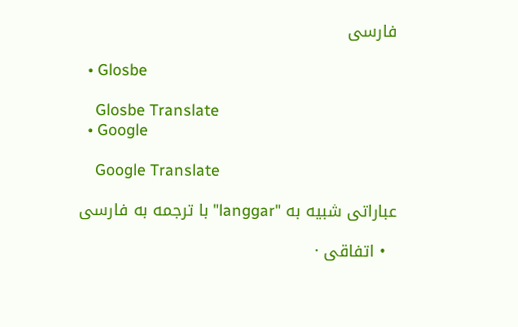فارسی

  • Glosbe

    Glosbe Translate
  • Google

    Google Translate

عباراتی شبیه به "langgar" با ترجمه به فارسی

  • اتفاقی ·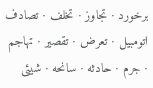برخورد · تجاوز · تخلف · تصادف اتومبیل · تعرض · تقصیر · تهاجم · جرم · حادثه · سانحه · شیئی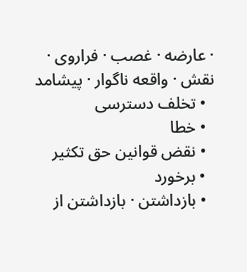· عارضه · غصب · فراروی · نقش · واقعه ناگوار · پیشامد
  • تخلف دسترسی
  • خطا
  • نقض قوانین حق تکثیر
  • برخورد
  • بازداشتن · بازداشتن از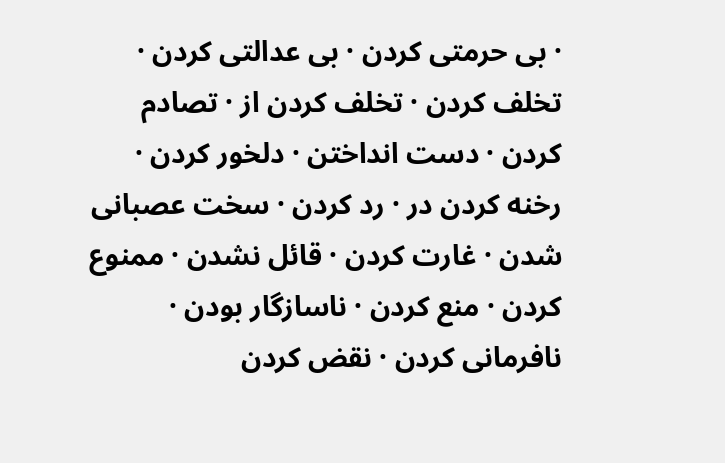· بی حرمتی کردن · بی عدالتی کردن · تخلف کردن · تخلف کردن از · تصادم کردن · دست انداختن · دلخور کردن · رخنه کردن در · رد کردن · سخت عصبانی شدن · غارت کردن · قائل نشدن · ممنوع کردن · منع کردن · ناسازگار بودن · نافرمانی کردن · نقض کردن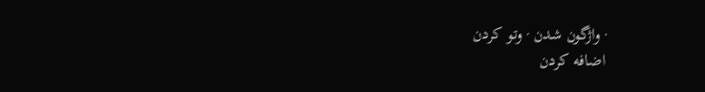· واژگون شدن · وتو کردن
اضافه کردن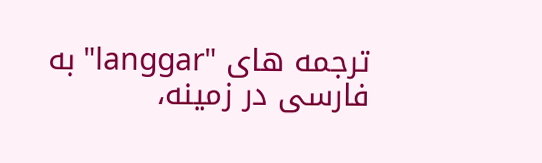ترجمه های "langgar" به فارسی در زمینه،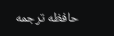حافظه ترجمه